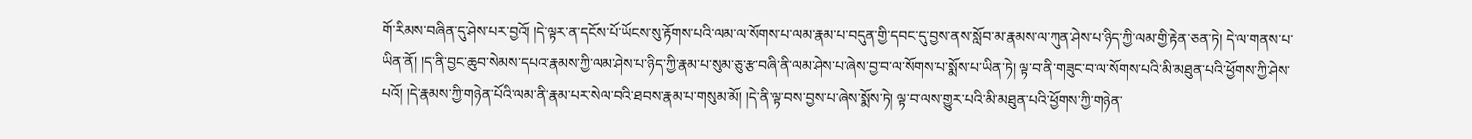གོ་རིམས་བཞིན་དུ་ཤེས་པར་བྱའོ། །དེ་ལྟར་ན་དངོས་པོ་ཡོངས་སུ་རྟོགས་པའི་ལམ་ལ་སོགས་པ་ལམ་རྣམ་པ་བདུན་གྱི་དབང་དུ་བྱས་ནས་སློབ་མ་རྣམས་ལ་ཀུན་ཤེས་པ་ཉིད་ཀྱི་ལམ་གྱི་རྟེན་ཅན་ཏེ། དེ་ལ་གནས་པ་ཡིན་ནོ། །ད་ནི་བྱང་ཆུབ་སེམས་དཔའ་རྣམས་ཀྱི་ལམ་ཤེས་པ་ཉིད་ཀྱི་རྣམ་པ་སུམ་ཅུ་རྩ་བཞི་ནི་ལམ་ཤེས་པ་ཞེས་བྱ་བ་ལ་སོགས་པ་སྨོས་པ་ཡིན་ཏེ། ལྟ་བ་ནི་གཟུང་བ་ལ་སོགས་པའི་མི་མཐུན་པའི་ཕྱོགས་ཀྱི་ཤེས་པའོ། །དེ་རྣམས་ཀྱི་གཉེན་པོའི་ལམ་ནི་རྣམ་པར་སེལ་བའི་ཐབས་རྣམ་པ་གསུམ་མོ། །དེ་ནི་ལྟ་བས་བྱས་པ་ཞེས་སྨོས་ཏེ། ལྟ་བ་ལས་གྱུར་པའི་མི་མཐུན་པའི་ཕྱོགས་ཀྱི་གཉེན་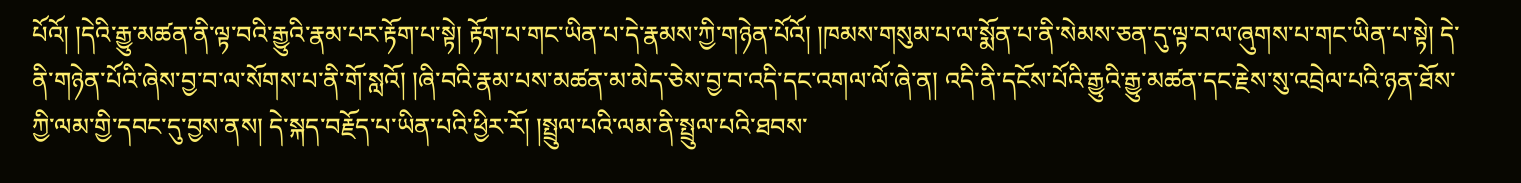པོའོ། །དེའི་རྒྱུ་མཚན་ནི་ལྟ་བའི་རྒྱུའི་རྣམ་པར་རྟོག་པ་སྟེ། རྟོག་པ་གང་ཡིན་པ་དེ་རྣམས་ཀྱི་གཉེན་པོའོ། །ཁམས་གསུམ་པ་ལ་སྨོན་པ་ནི་སེམས་ཅན་དུ་ལྟ་བ་ལ་ཞུགས་པ་གང་ཡིན་པ་སྟེ། དེ་ནི་གཉེན་པོའི་ཞེས་བྱ་བ་ལ་སོགས་པ་ནི་གོ་སླའོ། །ཞི་བའི་རྣམ་པས་མཚན་མ་མེད་ཅེས་བྱ་བ་འདི་དང་འགལ་ལོ་ཞེ་ན། འདི་ནི་དངོས་པོའི་རྒྱུའི་རྒྱུ་མཚན་དང་རྗེས་སུ་འབྲེལ་པའི་ཉན་ཐོས་ཀྱི་ལམ་གྱི་དབང་དུ་བྱས་ནས། དེ་སྐད་བརྗོད་པ་ཡིན་པའི་ཕྱིར་རོ། །སྤྲུལ་པའི་ལམ་ནི་སྤྲུལ་པའི་ཐབས་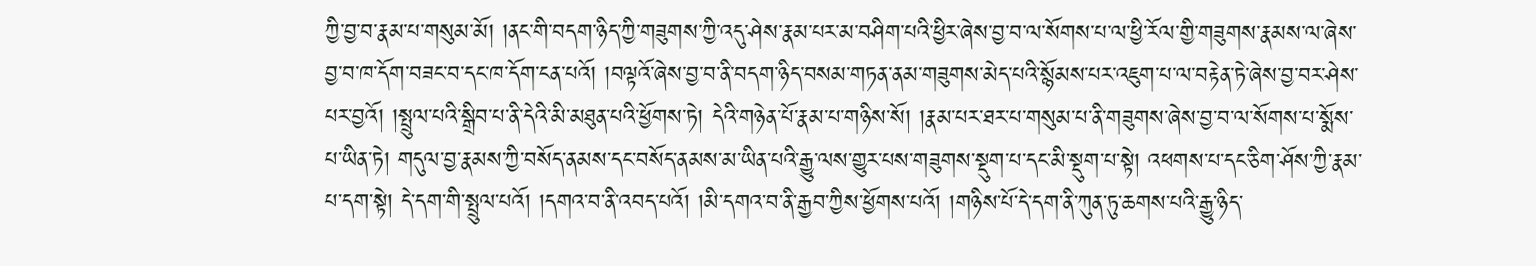ཀྱི་བྱ་བ་རྣམ་པ་གསུམ་མོ། །ནང་གི་བདག་ཉིད་ཀྱི་གཟུགས་ཀྱི་འདུ་ཤེས་རྣམ་པར་མ་བཤིག་པའི་ཕྱིར་ཞེས་བྱ་བ་ལ་སོགས་པ་ལ་ཕྱི་རོལ་གྱི་གཟུགས་རྣམས་ལ་ཞེས་བྱ་བ་ཁ་དོག་བཟང་བ་དང་ཁ་དོག་ངན་པའོ། །བལྟའོ་ཞེས་བྱ་བ་ནི་བདག་ཉིད་བསམ་གཏན་ནམ་གཟུགས་མེད་པའི་སྙོམས་པར་འཇུག་པ་ལ་བརྟེན་ཏེ་ཞེས་བྱ་བར་ཤེས་པར་བྱའོ། །སྤྲུལ་པའི་སྒྲིབ་པ་ནི་དེའི་མི་མཐུན་པའི་ཕྱོགས་ཏེ། དེའི་གཉེན་པོ་རྣམ་པ་གཉིས་སོ། །རྣམ་པར་ཐར་པ་གསུམ་པ་ནི་གཟུགས་ཞེས་བྱ་བ་ལ་སོགས་པ་སྨོས་པ་ཡིན་ཏེ། གདུལ་བྱ་རྣམས་ཀྱི་བསོད་ནམས་དང་བསོད་ནམས་མ་ཡིན་པའི་རྒྱུ་ལས་གྱུར་པས་གཟུགས་སྡུག་པ་དང་མི་སྡུག་པ་སྟེ། འཕགས་པ་དང་ཅིག་ཤོས་ཀྱི་རྣམ་པ་དག་སྟེ། དེ་དག་གི་སྤྲུལ་པའོ། །དགའ་བ་ནི་འབད་པའོ། །མི་དགའ་བ་ནི་རྒྱབ་ཀྱིས་ཕྱོགས་པའོ། །གཉིས་པོ་དེ་དག་ནི་ཀུན་ཏུ་ཆགས་པའི་རྒྱུ་ཉིད་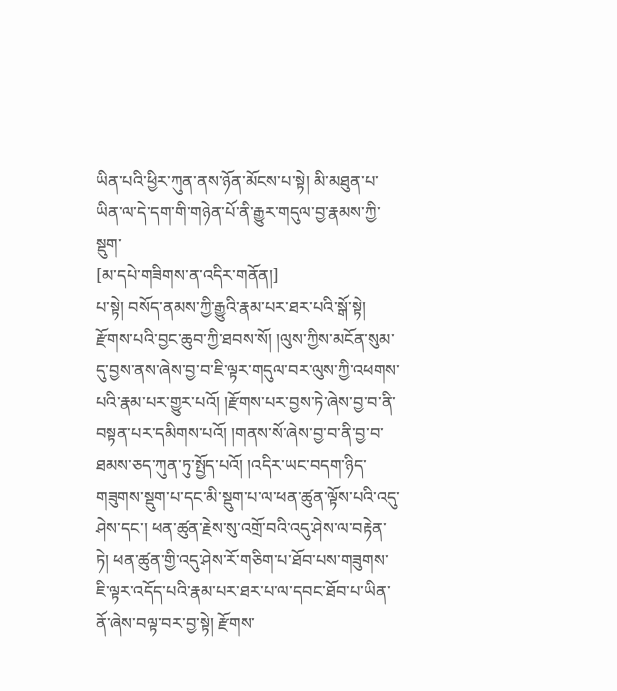ཡིན་པའི་ཕྱིར་ཀུན་ནས་ཉོན་མོངས་པ་སྟེ། མི་མཐུན་པ་ཡིན་ལ་དེ་དག་གི་གཉེན་པོ་ནི་རྒྱུར་གདུལ་བྱ་རྣམས་ཀྱི་སྡུག་
[མ་དཔེ་གཟིགས་ན་འདིར་གནོན།]
པ་སྟེ། བསོད་ནམས་ཀྱི་རྒྱུའི་རྣམ་པར་ཐར་པའི་སྒོ་སྟེ། རྫོགས་པའི་བྱང་ཆུབ་ཀྱི་ཐབས་སོ། །ལུས་ཀྱིས་མངོན་སུམ་དུ་བྱས་ནས་ཞེས་བྱ་བ་ཇི་ལྟར་གདུལ་བར་ལུས་ཀྱི་འཕགས་པའི་རྣམ་པར་གྱུར་པའོ། །རྫོགས་པར་བྱས་ཏེ་ཞེས་བྱ་བ་ནི་བསྟན་པར་དམིགས་པའོ། །གནས་སོ་ཞེས་བྱ་བ་ནི་བྱ་བ་ཐམས་ཅད་ཀུན་ཏུ་སྤྱོད་པའོ། །འདིར་ཡང་བདག་ཉིད་གཟུགས་སྡུག་པ་དང་མི་སྡུག་པ་ལ་ཕན་ཚུན་ལྟོས་པའི་འདུ་ཤེས་དང་། ཕན་ཚུན་རྗེས་སུ་འགྲོ་བའི་འདུ་ཤེས་ལ་བརྟེན་ཏེ། ཕན་ཚུན་གྱི་འདུ་ཤེས་རོ་གཅིག་པ་ཐོབ་པས་གཟུགས་ཇི་ལྟར་འདོད་པའི་རྣམ་པར་ཐར་པ་ལ་དབང་ཐོབ་པ་ཡིན་ནོ་ཞེས་བལྟ་བར་བྱ་སྟེ། རྫོགས་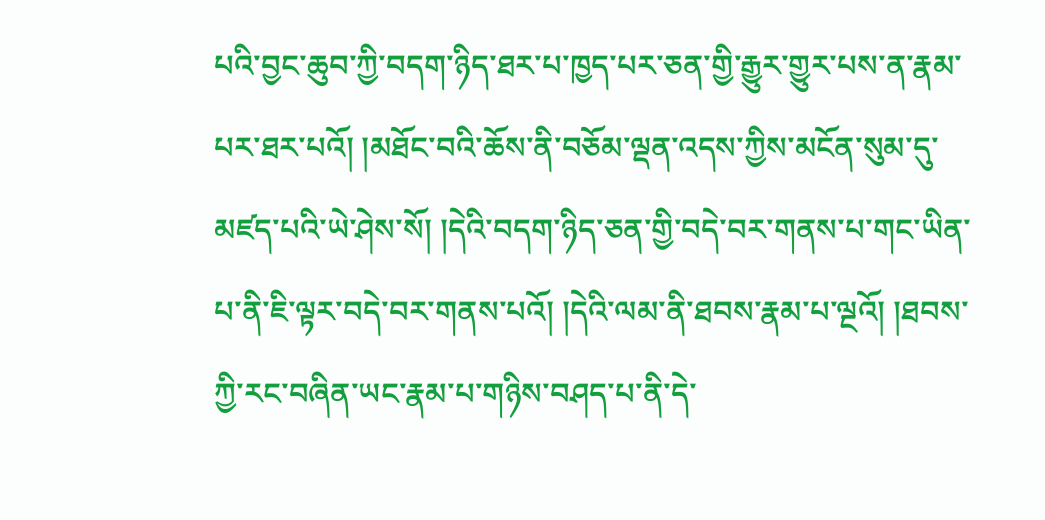པའི་བྱང་ཆུབ་ཀྱི་བདག་ཉིད་ཐར་པ་ཁྱད་པར་ཅན་གྱི་རྒྱུར་གྱུར་པས་ན་རྣམ་པར་ཐར་པའོ། །མཐོང་བའི་ཆོས་ནི་བཅོམ་ལྡན་འདས་ཀྱིས་མངོན་སུམ་དུ་མཛད་པའི་ཡེ་ཤེས་སོ། །དེའི་བདག་ཉིད་ཅན་གྱི་བདེ་བར་གནས་པ་གང་ཡིན་པ་ནི་ཇི་ལྟར་བདེ་བར་གནས་པའོ། །དེའི་ལམ་ནི་ཐབས་རྣམ་པ་ལྔའོ། །ཐབས་ཀྱི་རང་བཞིན་ཡང་རྣམ་པ་གཉིས་བཤད་པ་ནི་དེ་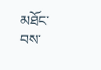མཐོང་བས་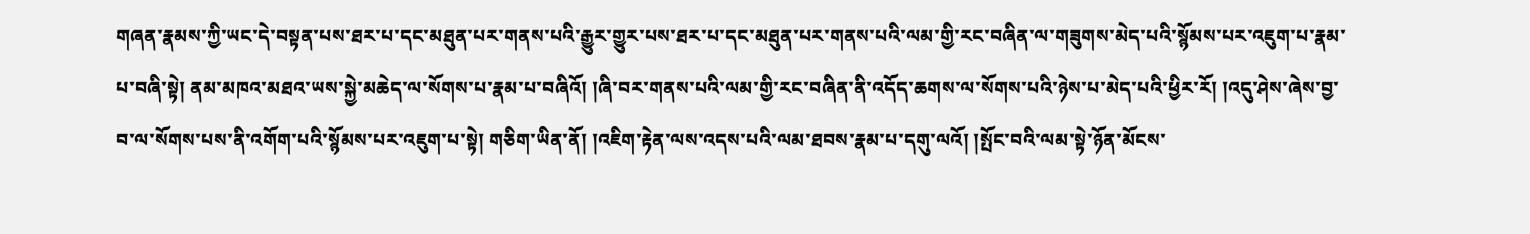གཞན་རྣམས་ཀྱི་ཡང་དེ་བསྟན་པས་ཐར་པ་དང་མཐུན་པར་གནས་པའི་རྒྱུར་གྱུར་པས་ཐར་པ་དང་མཐུན་པར་གནས་པའི་ལམ་གྱི་རང་བཞིན་ལ་གཟུགས་མེད་པའི་སྙོམས་པར་འཇུག་པ་རྣམ་པ་བཞི་སྟེ། ནམ་མཁའ་མཐའ་ཡས་སྐྱེ་མཆེད་ལ་སོགས་པ་རྣམ་པ་བཞིའོ། །ཞི་བར་གནས་པའི་ལམ་གྱི་རང་བཞིན་ནི་འདོད་ཆགས་ལ་སོགས་པའི་ཉེས་པ་མེད་པའི་ཕྱིར་རོ། །འདུ་ཤེས་ཞེས་བྱ་བ་ལ་སོགས་པས་ནི་འགོག་པའི་སྙོམས་པར་འཇུག་པ་སྟེ། གཅིག་ཡིན་ནོ། །འཇིག་རྟེན་ལས་འདས་པའི་ལམ་ཐབས་རྣམ་པ་དགུ་ལའོ། །སྤོང་བའི་ལམ་སྟེ་ཉོན་མོངས་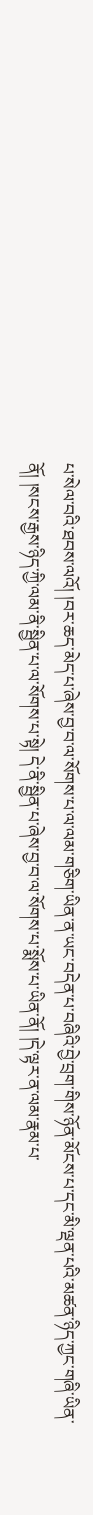པ་སེལ་བའི་ཐབས་ལའོ། །བར་ཆད་མེད་པ་ཞེས་བྱ་བ་ལ་སོགས་པ་ལ་ལམ་གཅིག་ཡིན་ན་ཡང་བདེན་པ་བཞིའི་བྱེ་བྲག་གིས་ཉོན་མོངས་པ་དང་མི་ལྡན་པའི་མཚན་ཉིད་ཀྱང་གཞི་ཡིན་ནོ། །སངས་རྒྱས་ཉིད་ཀྱི་ལམ་ནི་སྦྱིན་པ་ལ་སོགས་པ་སྟེ། དེ་ནི་སྦྱིན་པ་ཞེས་བྱ་བ་ལ་སོགས་པ་སྨོས་པ་ཡིན་ནོ། །དེ་ལྟར་ན་ལམ་རྣམ་པ་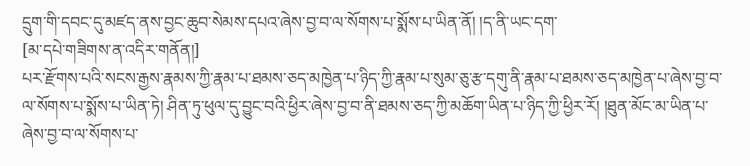དྲུག་གི་དབང་དུ་མཛད་ནས་བྱང་ཆུབ་སེམས་དཔའ་ཞེས་བྱ་བ་ལ་སོགས་པ་སྨོས་པ་ཡིན་ནོ། །ད་ནི་ཡང་དག་
[མ་དཔེ་གཟིགས་ན་འདིར་གནོན།]
པར་རྫོགས་པའི་སངས་རྒྱས་རྣམས་ཀྱི་རྣམ་པ་ཐམས་ཅད་མཁྱེན་པ་ཉིད་ཀྱི་རྣམ་པ་སུམ་ཅུ་རྩ་དགུ་ནི་རྣམ་པ་ཐམས་ཅད་མཁྱེན་པ་ཞེས་བྱ་བ་ལ་སོགས་པ་སྨོས་པ་ཡིན་ཏེ། ཤིན་ཏུ་ཕུལ་དུ་བྱུང་བའི་ཕྱིར་ཞེས་བྱ་བ་ནི་ཐམས་ཅད་ཀྱི་མཆོག་ཡིན་པ་ཉིད་ཀྱི་ཕྱིར་རོ། །ཐུན་མོང་མ་ཡིན་པ་ཞེས་བྱ་བ་ལ་སོགས་པ་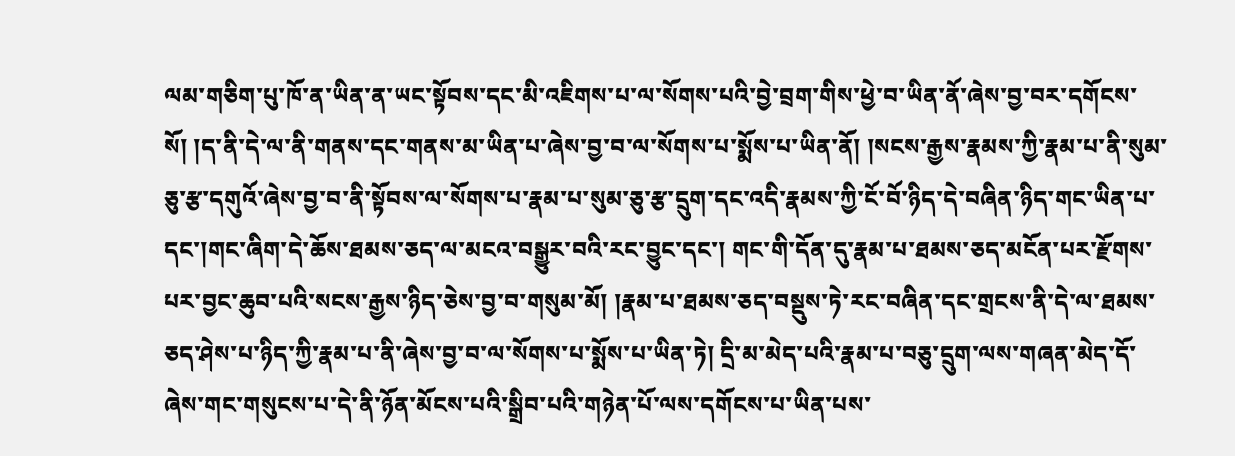ལམ་གཅིག་པུ་ཁོ་ན་ཡིན་ན་ཡང་སྟོབས་དང་མི་འཇིགས་པ་ལ་སོགས་པའི་བྱེ་བྲག་གིས་ཕྱེ་བ་ཡིན་ནོ་ཞེས་བྱ་བར་དགོངས་སོ། །ད་ནི་དེ་ལ་ནི་གནས་དང་གནས་མ་ཡིན་པ་ཞེས་བྱ་བ་ལ་སོགས་པ་སྨོས་པ་ཡིན་ནོ། །སངས་རྒྱས་རྣམས་ཀྱི་རྣམ་པ་ནི་སུམ་ཅུ་རྩ་དགུའོ་ཞེས་བྱ་བ་ནི་སྟོབས་ལ་སོགས་པ་རྣམ་པ་སུམ་ཅུ་རྩ་དྲུག་དང་འདི་རྣམས་ཀྱི་ངོ་བོ་ཉིད་དེ་བཞིན་ཉིད་གང་ཡིན་པ་དང་།གང་ཞིག་དེ་ཆོས་ཐམས་ཅད་ལ་མངའ་བསྒྱུར་བའི་རང་བྱུང་དང་། གང་གི་དོན་དུ་རྣམ་པ་ཐམས་ཅད་མངོན་པར་རྫོགས་པར་བྱང་ཆུབ་པའི་སངས་རྒྱས་ཉིད་ཅེས་བྱ་བ་གསུམ་མོ། །རྣམ་པ་ཐམས་ཅད་བསྡུས་ཏེ་རང་བཞིན་དང་གྲངས་ནི་དེ་ལ་ཐམས་ཅད་ཤེས་པ་ཉིད་ཀྱི་རྣམ་པ་ནི་ཞེས་བྱ་བ་ལ་སོགས་པ་སྨོས་པ་ཡིན་ཏེ། དྲི་མ་མེད་པའི་རྣམ་པ་བཅུ་དྲུག་ལས་གཞན་མེད་དོ་ཞེས་གང་གསུངས་པ་དེ་ནི་ཉོན་མོངས་པའི་སྒྲིབ་པའི་གཉེན་པོ་ལས་དགོངས་པ་ཡིན་པས་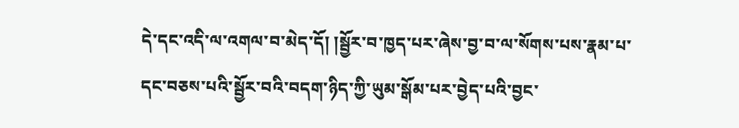དེ་དང་འདི་ལ་འགལ་བ་མེད་དོ། །སྦྱོར་བ་ཁྱད་པར་ཞེས་བྱ་བ་ལ་སོགས་པས་རྣམ་པ་དང་བཅས་པའི་སྦྱོར་བའི་བདག་ཉིད་ཀྱི་ཡུམ་སྒོམ་པར་བྱེད་པའི་བྱང་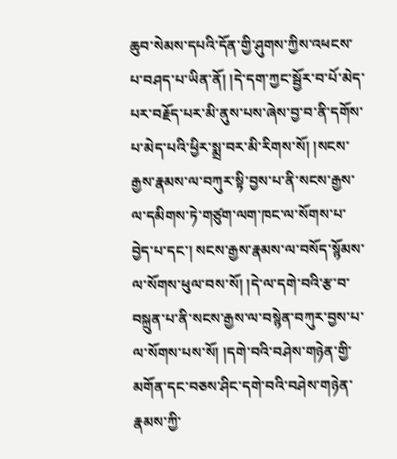ཆུབ་སེམས་དཔའི་དོན་གྱི་ཤུགས་ཀྱིས་འཕངས་པ་བཤད་པ་ཡིན་ནོ། །དེ་དག་ཀྱང་སྦྱོར་བ་པོ་མེད་པར་བརྗོད་པར་མི་ནུས་པས་ཞེས་བྱ་བ་ནི་དགོས་པ་མེད་པའི་ཕྱིར་སྨྲ་བར་མི་རིགས་སོ། །སངས་རྒྱས་རྣམས་ལ་བཀུར་སྟི་བྱས་པ་ནི་སངས་རྒྱས་ལ་དམིགས་ཏེ་གཙུག་ལག་ཁང་ལ་སོགས་པ་བྱེད་པ་དང་། སངས་རྒྱས་རྣམས་ལ་བསོད་སྙོམས་ལ་སོགས་ཕུལ་བས་སོ། །དེ་ལ་དགེ་བའི་རྩ་བ་བསྐྲུན་པ་ནི་སངས་རྒྱས་ལ་བསྙེན་བཀུར་བྱས་པ་ལ་སོགས་པས་སོ། །དགེ་བའི་བཤེས་གཉེན་གྱི་མགོན་དང་བཅས་ཤིང་དགེ་བའི་བཤེས་གཉེན་རྣམས་ཀྱི་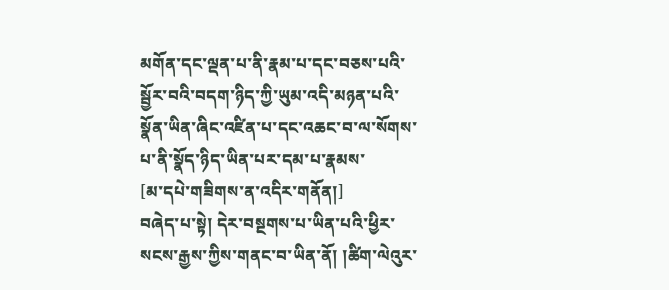མགོན་དང་ལྡན་པ་ནི་རྣམ་པ་དང་བཅས་པའི་སྦྱོར་བའི་བདག་ཉིད་ཀྱི་ཡུམ་འདི་མཉན་པའི་སྣོན་ཡིན་ཞིང་འཛིན་པ་དང་འཆང་བ་ལ་སོགས་པ་ནི་སྣོད་ཉིད་ཡིན་པར་དམ་པ་རྣམས་
[མ་དཔེ་གཟིགས་ན་འདིར་གནོན།]
བཞེད་པ་སྟེ། དེར་བསྔགས་པ་ཡིན་པའི་ཕྱིར་སངས་རྒྱས་ཀྱིས་གནང་བ་ཡིན་ནོ། །ཚིག་ལེའུར་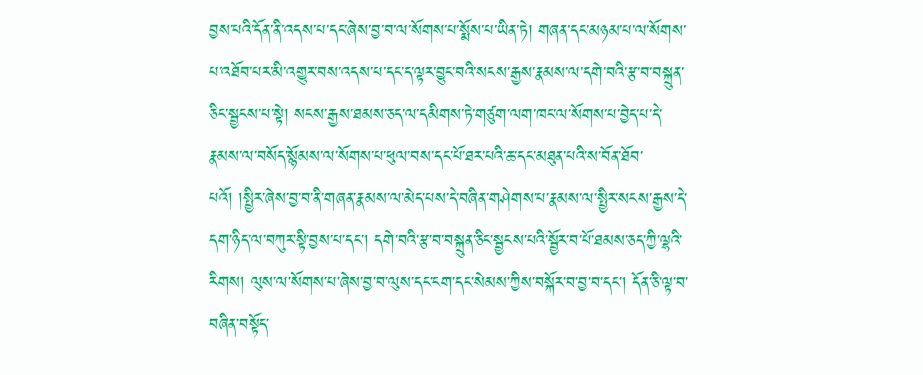བྱས་པའི་དོན་ནི་འདས་པ་དང་ཞེས་བྱ་བ་ལ་སོགས་པ་སྨོས་པ་ཡིན་ཏེ། གཞན་དང་མཉམ་པ་ལ་སོགས་པ་འཐོབ་པར་མི་འགྱུར་བས་འདས་པ་དང་ད་ལྟར་བྱུང་བའི་སངས་རྒྱས་རྣམས་ལ་དགེ་བའི་རྩ་བ་བསྐྲུན་ཅིང་སྦྱངས་པ་སྟེ། སངས་རྒྱས་ཐམས་ཅད་ལ་དམིགས་ཏེ་གཙུག་ལག་ཁང་ལ་སོགས་པ་བྱེད་པ་དེ་རྣམས་ལ་བསོད་སྙོམས་ལ་སོགས་པ་ཕུལ་བས་དང་པོ་ཐར་པའི་ཆ་དང་མཐུན་པའི་ས་བོན་ཐོབ་པའོ། །སྤྱིར་ཞེས་བྱ་བ་ནི་གཞན་རྣམས་ལ་མེད་པས་དེ་བཞིན་གཤེགས་པ་རྣམས་ལ་སྤྱིར་སངས་རྒྱས་དེ་དག་ཉིད་ལ་བཀུར་སྟི་བྱས་པ་དང་། དགེ་བའི་རྩ་བ་བསྐྲུན་ཅིང་སྦྱངས་པའི་སྦྱོར་བ་པོ་ཐམས་ཅད་ཀྱི་ལྷའི་རིགས། ལུས་ལ་སོགས་པ་ཞེས་བྱ་བ་ལུས་དང་ངག་དང་སེམས་ཀྱིས་བསྐོར་བ་བྱ་བ་དང་། དོན་ཅི་ལྟ་བ་བཞིན་བསྟོད་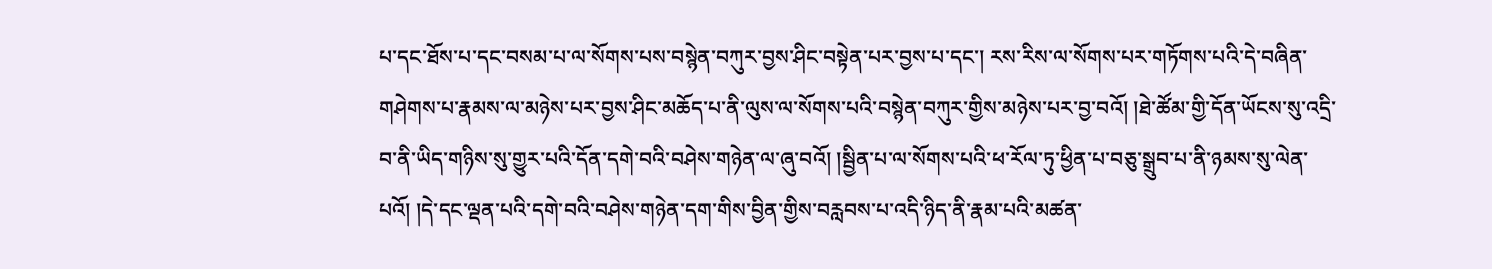པ་དང་ཐོས་པ་དང་བསམ་པ་ལ་སོགས་པས་བསྙེན་བཀུར་བྱས་ཤིང་བསྟེན་པར་བྱས་པ་དང་། རས་རིས་ལ་སོགས་པར་གཏོགས་པའི་དེ་བཞིན་གཤེགས་པ་རྣམས་ལ་མཉེས་པར་བྱས་ཤིང་མཆོད་པ་ནི་ལུས་ལ་སོགས་པའི་བསྙེན་བཀུར་གྱིས་མཉེས་པར་བྱ་བའོ། །ཐེ་ཚོམ་གྱི་དོན་ཡོངས་སུ་འདྲི་བ་ནི་ཡིད་གཉིས་སུ་གྱུར་པའི་དོན་དགེ་བའི་བཤེས་གཉེན་ལ་ཞུ་བའོ། །སྦྱིན་པ་ལ་སོགས་པའི་ཕ་རོལ་ཏུ་ཕྱིན་པ་བཅུ་སྒྲུབ་པ་ནི་ཉམས་སུ་ལེན་པའོ། །དེ་དང་ལྡན་པའི་དགེ་བའི་བཤེས་གཉེན་དག་གིས་བྱིན་གྱིས་བརླབས་པ་འདི་ཉིད་ནི་རྣམ་པའི་མཚན་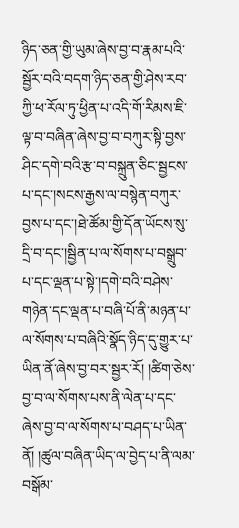ཉིད་ཅན་གྱི་ཡུམ་ཞེས་བྱ་བ་རྣམ་པའི་སྦྱོར་བའི་བདག་ཉིད་ཅན་གྱི་ཤེས་རབ་ཀྱི་ཕ་རོལ་ཏུ་ཕྱིན་པ་འདི་གོ་རིམས་ཇི་ལྟ་བ་བཞིན་ཞེས་བྱ་བ་བཀུར་སྟི་བྱས་ཤིང་དགེ་བའི་རྩ་བ་བསྐྲུན་ཅིང་སྦྱངས་པ་དང་།སངས་རྒྱས་ལ་བསྙེན་བཀུར་བྱས་པ་དང་།ཐེ་ཚོམ་གྱི་དོན་ཡོངས་སུ་དྲི་བ་དང་།སྦྱིན་པ་ལ་སོགས་པ་བསྒྲུབ་པ་དང་ལྡན་པ་སྟེ་།དགེ་བའི་བཤེས་གཉེན་དང་ལྡན་པ་བཞི་པོ་ནི་མཉན་པ་ལ་སོགས་པ་བཞིའི་སྣོད་ཉིད་དུ་གྱུར་པ་ཡིན་ནོ་ཞེས་བྱ་བར་སྦྱར་རོ། །ཚིག་ཅེས་བྱ་བ་ལ་སོགས་པས་ནི་ལེན་པ་དང་ཞེས་བྱ་བ་ལ་སོགས་པ་བཤད་པ་ཡིན་ནོ། །ཚུལ་བཞིན་ཡིད་ལ་བྱེད་པ་ནི་ལམ་བསྒོམ་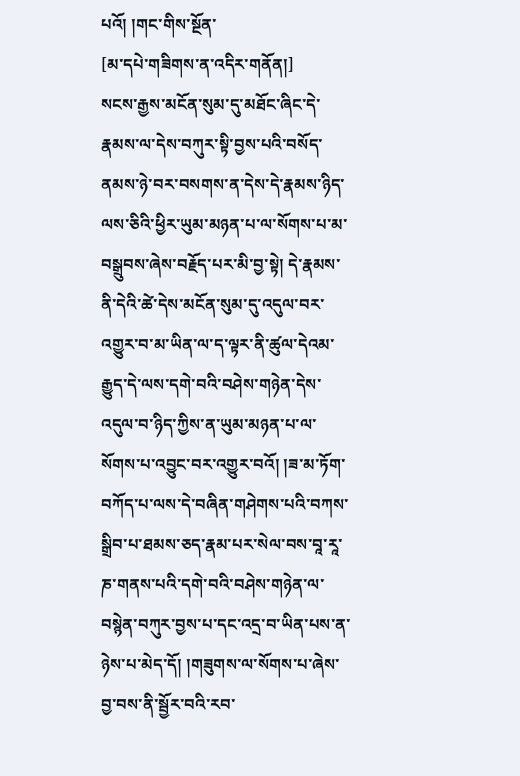པའོ། །གང་གིས་སྔོན་
[མ་དཔེ་གཟིགས་ན་འདིར་གནོན།]
སངས་རྒྱས་མངོན་སུམ་དུ་མཐོང་ཞིང་དེ་རྣམས་ལ་དེས་བཀུར་སྟི་བྱས་པའི་བསོད་ནམས་ཉེ་བར་བསགས་ན་དེས་དེ་རྣམས་ཉིད་ལས་ཅིའི་ཕྱིར་ཡུམ་མཉན་པ་ལ་སོགས་པ་མ་བསྒྲུབས་ཞེས་བརྗོད་པར་མི་བྱ་སྟེ། དེ་རྣམས་ནི་དེའི་ཚེ་དེས་མངོན་སུམ་དུ་འདུལ་བར་འགྱུར་བ་མ་ཡིན་ལ་ད་ལྟར་ནི་ཚུལ་དེའམ་རྒྱུད་དེ་ལས་དགེ་བའི་བཤེས་གཉེན་དེས་འདུལ་བ་ཉིད་ཀྱིས་ན་ཡུམ་མཉན་པ་ལ་སོགས་པ་འབྱུང་བར་འགྱུར་བའོ། །ཟ་མ་ཏོག་བཀོད་པ་ལས་དེ་བཞིན་གཤེགས་པའི་བཀས་སྒྲིབ་པ་ཐམས་ཅད་རྣམ་པར་སེལ་བས་བཱ་རཱ་ཎ་གནས་པའི་དགེ་བའི་བཤེས་གཉེན་ལ་བསྙེན་བཀུར་བྱས་པ་དང་འདྲ་བ་ཡིན་པས་ན་ཉེས་པ་མེད་དོ། །གཟུགས་ལ་སོགས་པ་ཞེས་བྱ་བས་ནི་སྦྱོར་བའི་རབ་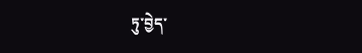ཏུ་བྱེད་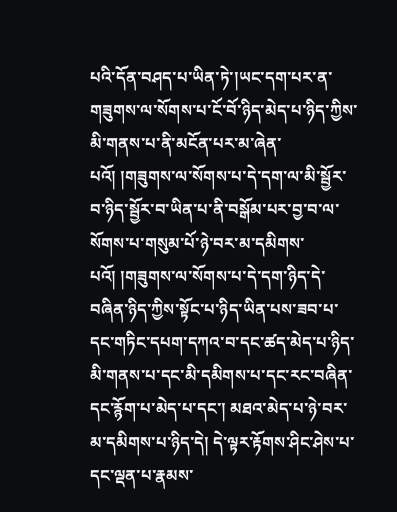པའི་དོན་བཤད་པ་ཡིན་ཏེ་།ཡང་དག་པར་ན་གཟུགས་ལ་སོགས་པ་ངོ་བོ་ཉིད་མེད་པ་ཉིད་ཀྱིས་མི་གནས་པ་ནི་མངོན་པར་མ་ཞེན་པའོ། །གཟུགས་ལ་སོགས་པ་དེ་དག་ལ་མི་སྦྱོར་བ་ཉིད་སྦྱོར་བ་ཡིན་པ་ནི་བསྒོམ་པར་བྱ་བ་ལ་སོགས་པ་གསུམ་པོ་ཉེ་བར་མ་དམིགས་པའོ། །གཟུགས་ལ་སོགས་པ་དེ་དག་ཉིད་དེ་བཞིན་ཉིད་ཀྱིས་སྟོང་པ་ཉིད་ཡིན་པས་ཟབ་པ་དང་གཏིང་དཔག་དཀའ་བ་དང་ཚད་མེད་པ་ཉིད་མི་གནས་པ་དང་མི་དམིགས་པ་དང་རང་བཞིན་དང་རྙོག་པ་མེད་པ་དང་། མཐའ་མེད་པ་ཉེ་བར་མ་དམིགས་པ་ཉིད་དེ། དེ་ལྟར་རྟོགས་ཤིང་ཤེས་པ་དང་ལྡན་པ་རྣམས་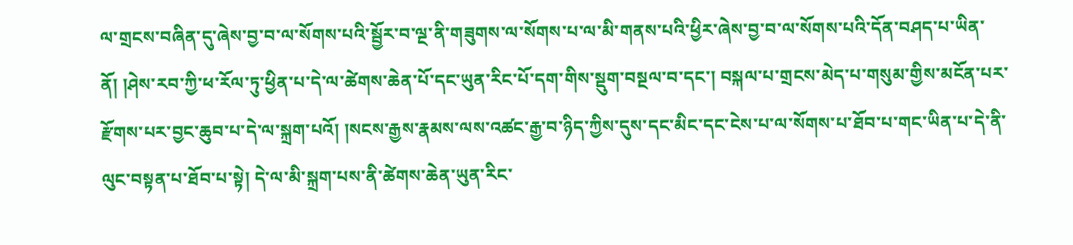ལ་གྲངས་བཞིན་དུ་ཞེས་བྱ་བ་ལ་སོགས་པའི་སྦྱོར་བ་ལྔ་ནི་གཟུགས་ལ་སོགས་པ་ལ་མི་གནས་པའི་ཕྱིར་ཞེས་བྱ་བ་ལ་སོགས་པའི་དོན་བཤད་པ་ཡིན་ནོ། །ཤེས་རབ་ཀྱི་ཕ་རོལ་ཏུ་ཕྱིན་པ་དེ་ལ་ཚེགས་ཆེན་པོ་དང་ཡུན་རིང་པོ་དག་གིས་སྡུག་བསྔལ་བ་དང་། བསྐལ་པ་གྲངས་མེད་པ་གསུམ་གྱིས་མངོན་པར་རྫོགས་པར་བྱང་ཆུབ་པ་དེ་ལ་སྐྲག་པའོ། །སངས་རྒྱས་རྣམས་ལས་འཚང་རྒྱ་བ་ཉིད་ཀྱིས་དུས་དང་མིང་དང་ངེས་པ་ལ་སོགས་པ་ཐོབ་པ་གང་ཡིན་པ་དེ་ནི་ལུང་བསྟན་པ་ཐོབ་པ་སྟེ། དེ་ལ་མི་སྐྲག་པས་ནི་ཚེགས་ཆེན་ཡུན་རིང་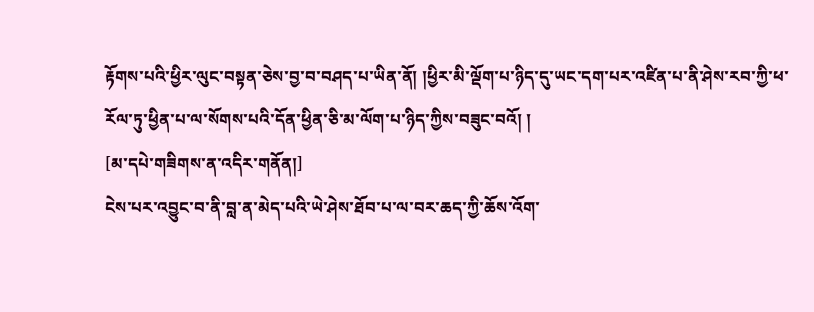རྟོགས་པའི་ཕྱིར་ལུང་བསྟན་ཅེས་བྱ་བ་བཤད་པ་ཡིན་ནོ། །ཕྱིར་མི་ལྡོག་པ་ཉིད་དུ་ཡང་དག་པར་འཛིན་པ་ནི་ཤེས་རབ་ཀྱི་ཕ་རོལ་ཏུ་ཕྱིན་པ་ལ་སོགས་པའི་དོན་ཕྱིན་ཅི་མ་ལོག་པ་ཉིད་ཀྱིས་བཟུང་བའོ། །
[མ་དཔེ་གཟིགས་ན་འདིར་གནོན།]
ངེས་པར་འབྱུང་བ་ནི་བླ་ན་མེད་པའི་ཡེ་ཤེས་ཐོབ་པ་ལ་བར་ཆད་ཀྱི་ཆོས་འོག་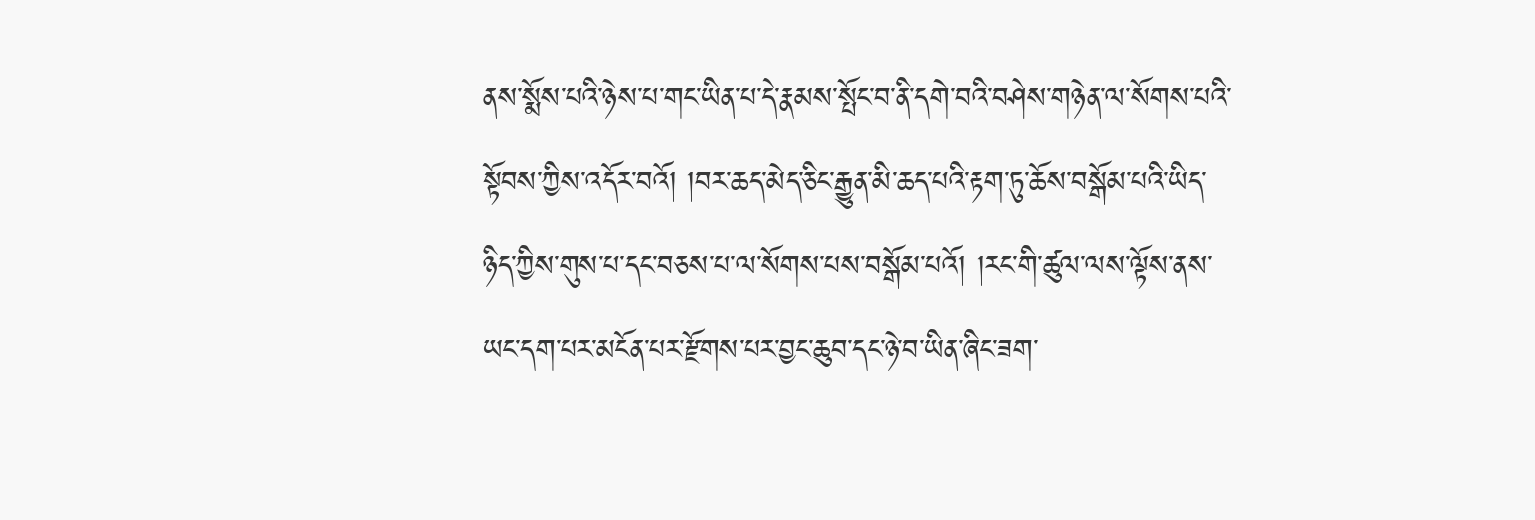ནས་སྨོས་པའི་ཉེས་པ་གང་ཡིན་པ་དེ་རྣམས་སྤོང་བ་ནི་དགེ་བའི་བཤེས་གཉེན་ལ་སོགས་པའི་སྟོབས་ཀྱིས་འདོར་བའོ། །བར་ཆད་མེད་ཅིང་རྒྱུན་མི་ཆད་པའི་རྟག་ཏུ་ཆོས་བསྒོམ་པའི་ཡིད་ཉིད་ཀྱིས་གུས་པ་དང་བཅས་པ་ལ་སོགས་པས་བསྒོམ་པའོ། །རང་གི་ཚུལ་ལས་ལྟོས་ནས་ཡང་དག་པར་མངོན་པར་རྫོགས་པར་བྱང་ཆུབ་དང་ཉེ་བ་ཡིན་ཞིང་ཟག་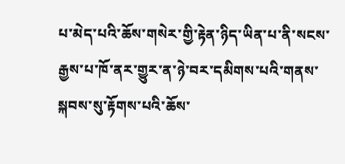པ་མེད་པའི་ཆོས་གསེར་གྱི་རྟེན་ཉིད་ཡིན་པ་ནི་སངས་རྒྱས་པ་ཁོ་ནར་གྱུར་ན་ཉེ་བར་དམིགས་པའི་གནས་སྐབས་སུ་རྟོགས་པའི་ཆོས་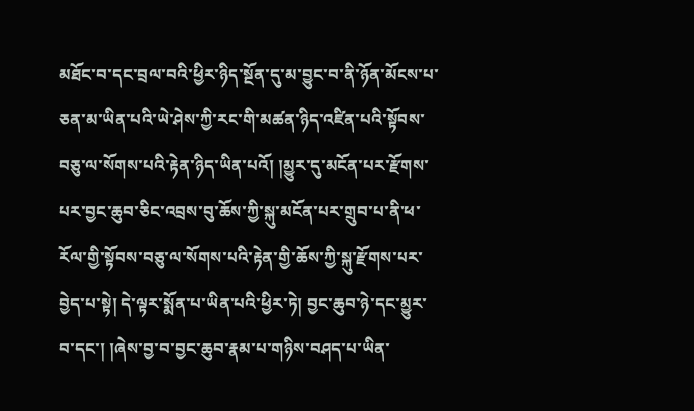མཐོང་བ་དང་བྲལ་བའི་ཕྱིར་ཉིད་སྔོན་དུ་མ་བྱུང་བ་ནི་ཉོན་མོངས་པ་ཅན་མ་ཡིན་པའི་ཡེ་ཤེས་ཀྱི་རང་གི་མཚན་ཉིད་འཛིན་པའི་སྟོབས་བཅུ་ལ་སོགས་པའི་རྟེན་ཉིད་ཡིན་པའོ། །མྱུར་དུ་མངོན་པར་རྫོགས་པར་བྱང་ཆུབ་ཅིང་འབྲས་བུ་ཆོས་ཀྱི་སྐུ་མངོན་པར་གྲུབ་པ་ནི་ཕ་རོལ་གྱི་སྟོབས་བཅུ་ལ་སོགས་པའི་རྟེན་གྱི་ཆོས་ཀྱི་སྐུ་རྫོགས་པར་བྱེད་པ་སྟེ། དེ་ལྟར་སྨོན་པ་ཡིན་པའི་ཕྱིར་ཏེ། བྱང་ཆུབ་ཉེ་དང་མྱུར་བ་དང་། །ཞེས་བྱ་བ་བྱང་ཆུབ་རྣམ་པ་གཉིས་བཤད་པ་ཡིན་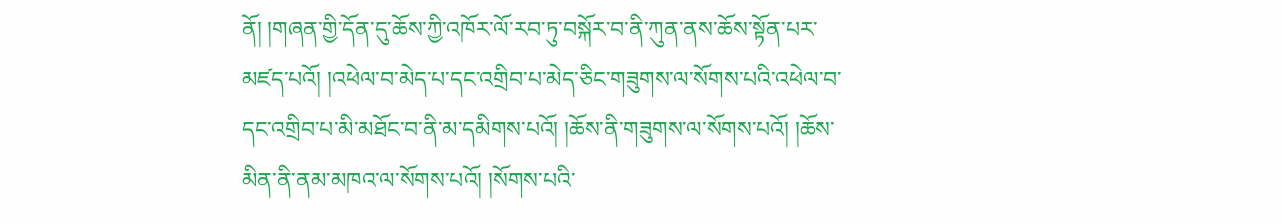ནོ། །གཞན་གྱི་དོན་དུ་ཆོས་ཀྱི་འཁོར་ལོ་རབ་ཏུ་བསྐོར་བ་ནི་ཀུན་ནས་ཆོས་སྟོན་པར་མཛད་པའོ། །འཕེལ་བ་མེད་པ་དང་འགྲིབ་པ་མེད་ཅིང་གཟུགས་ལ་སོགས་པའི་འཕེལ་བ་དང་འགྲིབ་པ་མི་མཐོང་བ་ནི་མ་དམིགས་པའོ། །ཆོས་ནི་གཟུགས་ལ་སོགས་པའོ། །ཆོས་མིན་ནི་ནམ་མཁའ་ལ་སོགས་པའོ། །སོགས་པའི་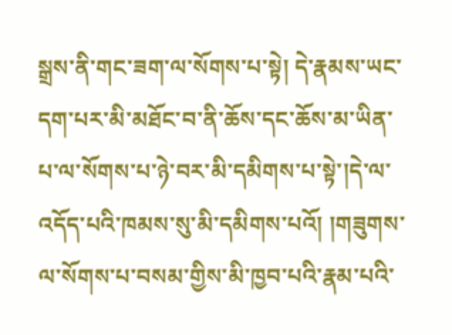སྒྲས་ནི་གང་ཟག་ལ་སོགས་པ་སྟེ། དེ་རྣམས་ཡང་དག་པར་མི་མཐོང་བ་ནི་ཆོས་དང་ཆོས་མ་ཡིན་པ་ལ་སོགས་པ་ཉེ་བར་མི་དམིགས་པ་སྟེ་།དེ་ལ་འདོད་པའི་ཁམས་སུ་མི་དམིགས་པའོ། །གཟུགས་ལ་སོགས་པ་བསམ་གྱིས་མི་ཁྱབ་པའི་རྣམ་པའི་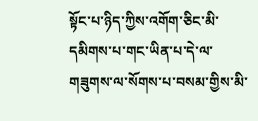སྟོང་པ་ཉིད་ཀྱིས་འགོག་ཅིང་མི་དམིགས་པ་གང་ཡིན་པ་དེ་ལ་གཟུགས་ལ་སོགས་པ་བསམ་གྱིས་མི་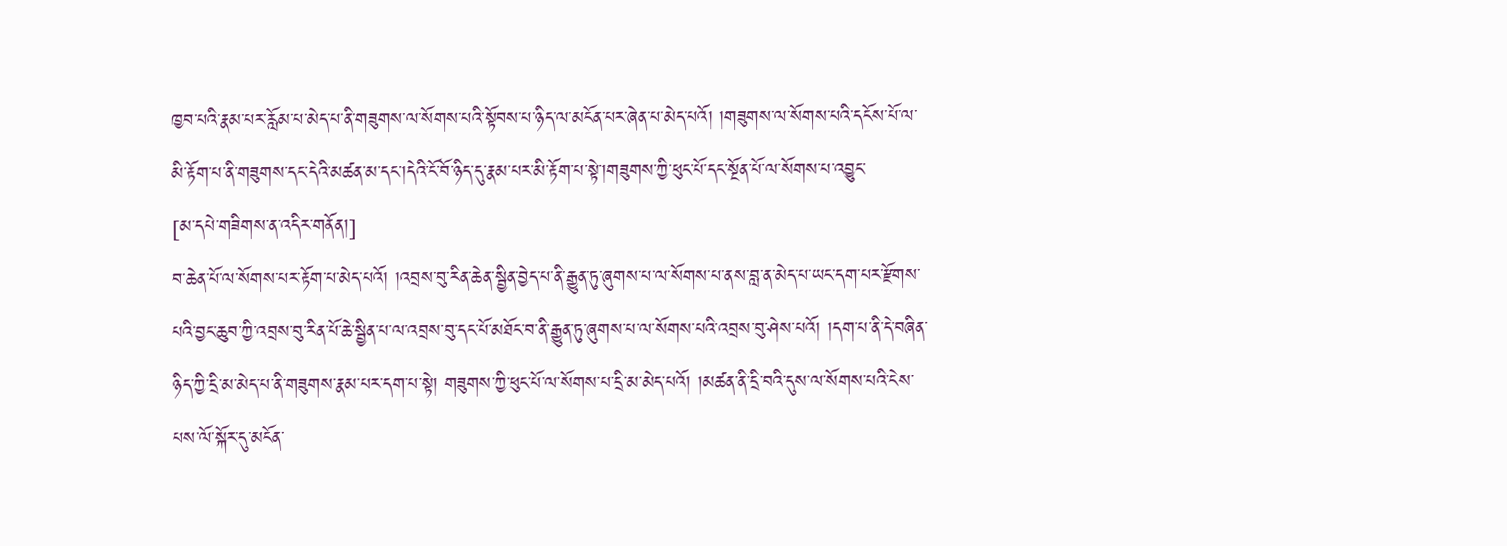ཁྱབ་པའི་རྣམ་པར་རློམ་པ་མེད་པ་ནི་གཟུགས་ལ་སོགས་པའི་སྟོབས་པ་ཉིད་ལ་མངོན་པར་ཞེན་པ་མེད་པའོ། །གཟུགས་ལ་སོགས་པའི་དངོས་པོ་ལ་མི་རྟོག་པ་ནི་གཟུགས་དང་དེའི་མཚན་མ་དང་།དེའི་ངོ་བོ་ཉིད་དུ་རྣམ་པར་མི་རྟོག་པ་སྟེ་།གཟུགས་ཀྱི་ཕུང་པོ་དང་སྔོན་པོ་ལ་སོགས་པ་འབྱུང་
[མ་དཔེ་གཟིགས་ན་འདིར་གནོན།]
བ་ཆེན་པོ་ལ་སོགས་པར་རྟོག་པ་མེད་པའོ། །འབྲས་བུ་རིན་ཆེན་སྦྱིན་བྱེད་པ་ནི་རྒྱུན་ཏུ་ཞུགས་པ་ལ་སོགས་པ་ནས་བླ་ན་མེད་པ་ཡང་དག་པར་རྫོགས་པའི་བྱང་ཆུབ་ཀྱི་འབྲས་བུ་རིན་པོ་ཆེ་སྦྱིན་པ་ལ་འབྲས་བུ་དང་པོ་མཐོང་བ་ནི་རྒྱུན་ཏུ་ཞུགས་པ་ལ་སོགས་པའི་འབྲས་བུ་ཤེས་པའོ། །དག་པ་ནི་དེ་བཞིན་ཉིད་ཀྱི་དྲི་མ་མེད་པ་ནི་གཟུགས་རྣམ་པར་དག་པ་སྟེ། གཟུགས་ཀྱི་ཕུང་པོ་ལ་སོགས་པ་དྲི་མ་མེད་པའོ། །མཚན་ནི་དྲི་བའི་དུས་ལ་སོགས་པའི་ངེས་པས་ལོ་སྐོར་དུ་མངོན་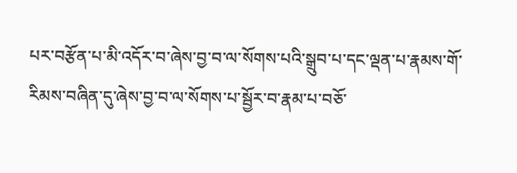པར་བརྩོན་པ་མི་འདོར་བ་ཞེས་བྱ་བ་ལ་སོགས་པའི་སྒྲུབ་པ་དང་ལྡན་པ་རྣམས་གོ་རིམས་བཞིན་དུ་ཞེས་བྱ་བ་ལ་སོགས་པ་སྦྱོར་བ་རྣམ་པ་བཅོ་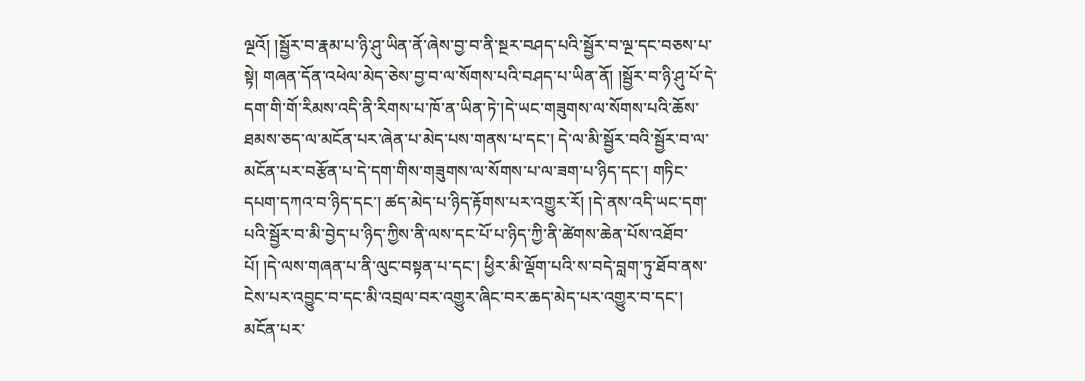ལྔའོ། །སྦྱོར་བ་རྣམ་པ་ཉི་ཤུ་ཡིན་ནོ་ཞེས་བྱ་བ་ནི་སྔར་བཤད་པའི་སྦྱོར་བ་ལྔ་དང་བཅས་པ་སྟེ། གཞན་དོན་འཕེལ་མེད་ཅེས་བྱ་བ་ལ་སོགས་པའི་བཤད་པ་ཡིན་ནོ། །སྦྱོར་བ་ཉི་ཤུ་པོ་དེ་དག་གི་གོ་རིམས་འདི་ནི་རིགས་པ་ཁོ་ན་ཡིན་ཏེ་།དེ་ཡང་གཟུགས་ལ་སོགས་པའི་ཆོས་ཐམས་ཅད་ལ་མངོན་པར་ཞེན་པ་མེད་པས་གནས་པ་དང་། དེ་ལ་མི་སྦྱོར་བའི་སྦྱོར་བ་ལ་མངོན་པར་བརྩོན་པ་དེ་དག་གིས་གཟུགས་ལ་སོགས་པ་ལ་ཟག་པ་ཉིད་དང་། གཏིང་དཔག་དཀའ་བ་ཉིད་དང་། ཚད་མེད་པ་ཉིད་རྟོགས་པར་འགྱུར་རོ། །དེ་ནས་འདི་ཡང་དག་པའི་སྦྱོར་བ་མི་བྱེད་པ་ཉིད་ཀྱིས་ནི་ལས་དང་པོ་པ་ཉིད་ཀྱི་ནི་ཚེགས་ཆེན་པོས་འཐོབ་པོ། །དེ་ལས་གཞན་པ་ནི་ལུང་བསྟན་པ་དང་། ཕྱིར་མི་ལྡོག་པའི་ས་བདེ་བླག་ཏུ་ཐོབ་ནས་ངེས་པར་འབྱུང་བ་དང་མི་འབྲལ་བར་འགྱུར་ཞིང་བར་ཆད་མེད་པར་འགྱུར་བ་དང་། མངོན་པར་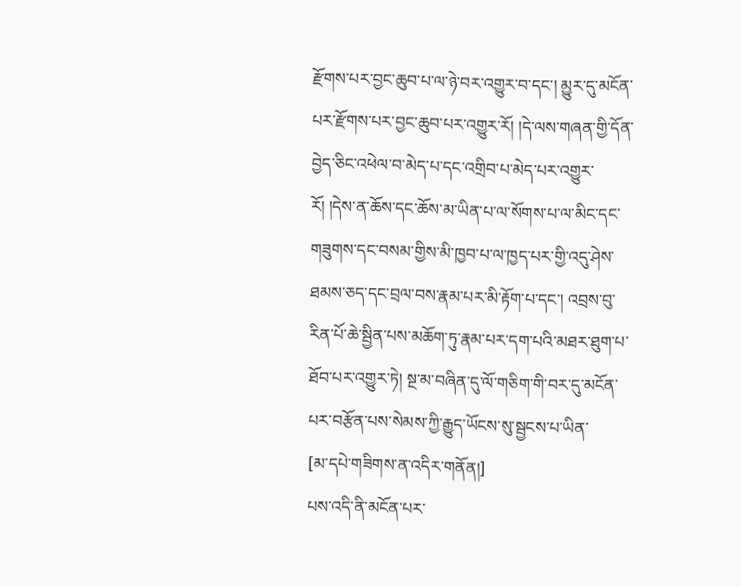རྫོགས་པར་བྱང་ཆུབ་པ་ལ་ཉེ་བར་འགྱུར་བ་དང་། མྱུར་དུ་མངོན་པར་རྫོགས་པར་བྱང་ཆུབ་པར་འགྱུར་རོ། །དེ་ལས་གཞན་གྱི་དོན་བྱེད་ཅིང་འཕེལ་བ་མེད་པ་དང་འགྲིབ་པ་མེད་པར་འགྱུར་རོ། །དེས་ན་ཆོས་དང་ཆོས་མ་ཡིན་པ་ལ་སོགས་པ་ལ་མིང་དང་གཟུགས་དང་བསམ་གྱིས་མི་ཁྱབ་པ་ལ་ཁྱད་པར་གྱི་འདུ་ཤེས་ཐམས་ཅད་དང་བྲལ་བས་རྣམ་པར་མི་རྟོག་པ་དང་། འབྲས་བུ་རིན་པོ་ཆེ་སྦྱིན་པས་མཆོག་ཏུ་རྣམ་པར་དག་པའི་མཐར་ཐུག་པ་ཐོབ་པར་འགྱུར་ཏེ། སྔ་མ་བཞིན་དུ་ལོ་གཅིག་གི་བར་དུ་མངོན་པར་བརྩོན་པས་སེམས་ཀྱི་རྒྱུད་ཡོངས་སུ་སྦྱངས་པ་ཡིན་
[མ་དཔེ་གཟིགས་ན་འདིར་གནོན།]
པས་འདི་ནི་མངོན་པར་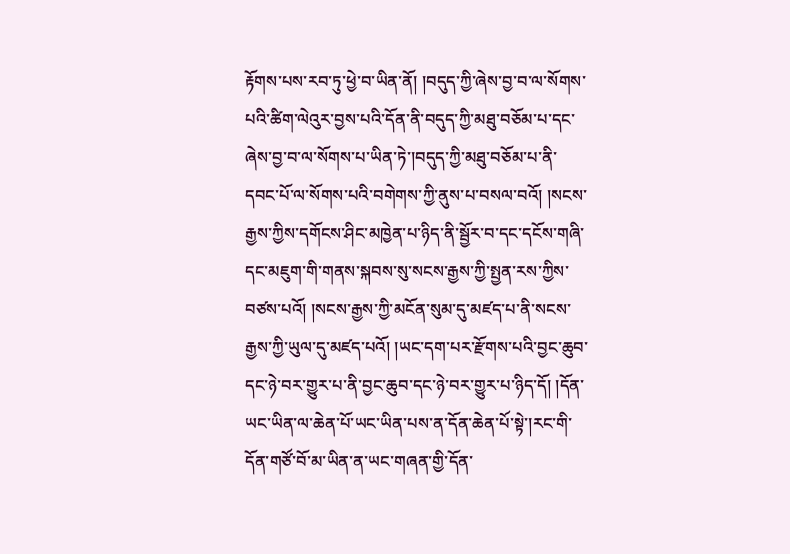རྟོགས་པས་རབ་ཏུ་ཕྱེ་བ་ཡིན་ནོ། །བདུད་ཀྱི་ཞེས་བྱ་བ་ལ་སོགས་པའི་ཚིག་ལེའུར་བྱས་པའི་དོན་ནི་བདུད་ཀྱི་མཐུ་བཅོམ་པ་དང་ཞེས་བྱ་བ་ལ་སོགས་པ་ཡིན་ཏེ་།བདུད་ཀྱི་མཐུ་བཅོམ་པ་ནི་དབང་པོ་ལ་སོགས་པའི་བགེགས་ཀྱི་ནུས་པ་བསལ་བའོ། །སངས་རྒྱས་ཀྱིས་དགོངས་ཤིང་མཁྱེན་པ་ཉིད་ནི་སྦྱོར་བ་དང་དངོས་གཞི་དང་མཇུག་གི་གནས་སྐབས་སུ་སངས་རྒྱས་ཀྱི་སྤྱན་རས་ཀྱིས་བཙས་པའོ། །སངས་རྒྱས་ཀྱི་མངོན་སུམ་དུ་མཛད་པ་ནི་སངས་རྒྱས་ཀྱི་ཡུལ་དུ་མཛད་པའོ། །ཡང་དག་པར་རྫོགས་པའི་བྱང་ཆུབ་དང་ཉེ་བར་གྱུར་པ་ནི་བྱང་ཆུབ་དང་ཉེ་བར་གྱུར་པ་ཉིད་དོ། །དོན་ཡང་ཡིན་ལ་ཆེན་པོ་ཡང་ཡིན་པས་ན་དོན་ཆེན་པོ་སྟེ་།རང་གི་དོན་གཙོ་བོ་མ་ཡིན་ན་ཡང་གཞན་གྱི་དོན་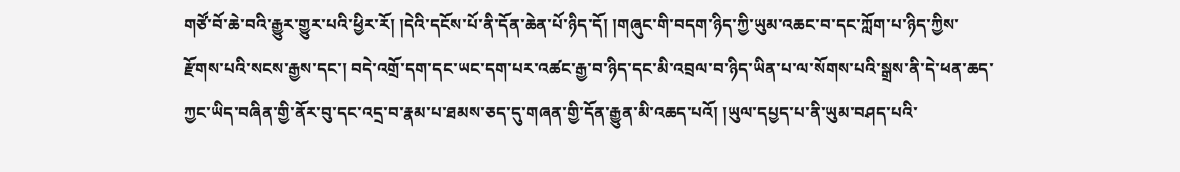གཙོ་བོ་ཆེ་བའི་རྒྱུར་གྱུར་པའི་ཕྱིར་རོ། །དེའི་དངོས་པོ་ནི་དོན་ཆེན་པོ་ཉིད་དོ། །གཞུང་གི་བདག་ཉིད་ཀྱི་ཡུམ་འཆང་བ་དང་ཀློག་པ་ཉིད་ཀྱིས་རྫོགས་པའི་སངས་རྒྱས་དང་། བདེ་འགྲོ་དག་དང་ཡང་དག་པར་འཚང་རྒྱ་བ་ཉིད་དང་མི་འབྲལ་བ་ཉིད་ཡིན་པ་ལ་སོགས་པའི་སྒྲས་ནི་དེ་ཕན་ཆད་ཀྱང་ཡིད་བཞིན་གྱི་ནོར་བུ་དང་འདྲ་བ་རྣམ་པ་ཐམས་ཅད་དུ་གཞན་གྱི་དོན་རྒྱུན་མི་འཆད་པའོ། །ཡུལ་དཔྱད་པ་ནི་ཡུམ་བཤད་པའི་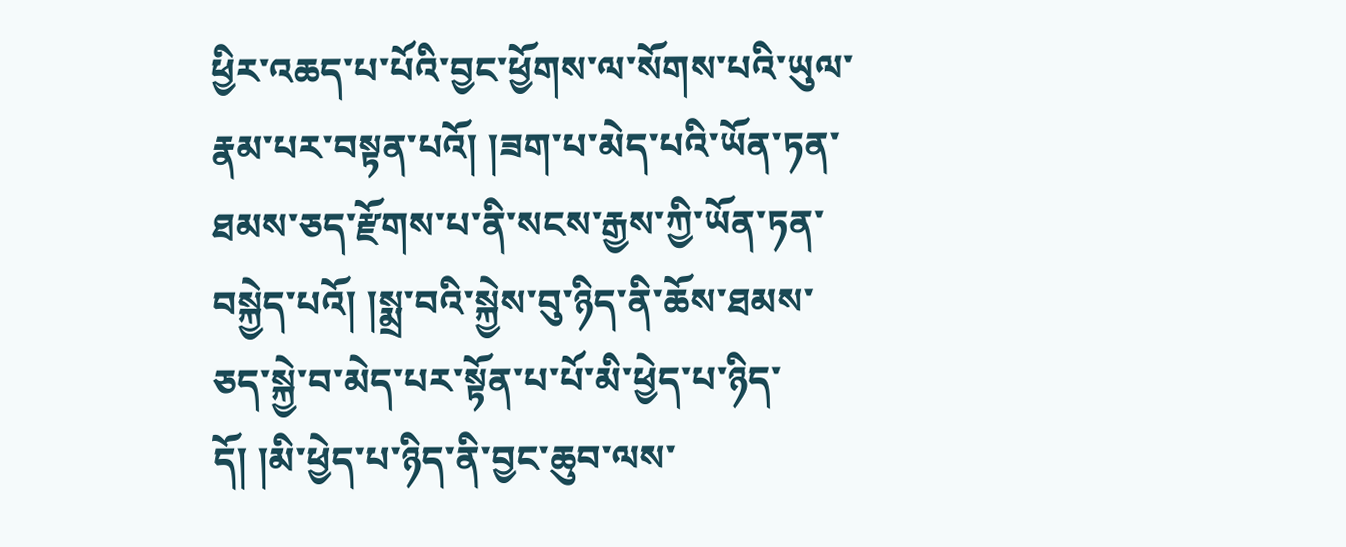ཕྱིར་འཆད་པ་པོའི་བྱང་ཕྱོགས་ལ་སོགས་པའི་ཡུལ་རྣམ་པར་བསྟན་པའོ། །ཟག་པ་མེད་པའི་ཡོན་ཏན་ཐམས་ཅད་རྫོགས་པ་ནི་སངས་རྒྱས་ཀྱི་ཡོན་ཏན་བསྐྱེད་པའོ། །སྨྲ་བའི་སྐྱེས་བུ་ཉིད་ནི་ཆོས་ཐམས་ཅད་སྐྱེ་བ་མེད་པར་སྟོན་པ་པོ་མི་ཕྱེད་པ་ཉིད་དོ། །མི་ཕྱེད་པ་ཉིད་ནི་བྱང་ཆུབ་ལས་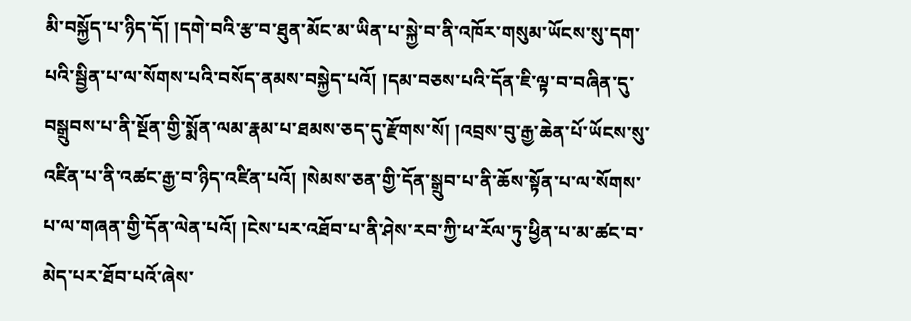མི་བསྐྱོད་པ་ཉིད་དོ། །དགེ་བའི་རྩ་བ་ཐུན་མོང་མ་ཡིན་པ་སྐྱེ་བ་ནི་འཁོར་གསུམ་ཡོངས་སུ་དག་པའི་སྦྱིན་པ་ལ་སོགས་པའི་བསོད་ནམས་བསྐྱེད་པའོ། །དམ་བཅས་པའི་དོན་ཇི་ལྟ་བ་བཞིན་དུ་བསྒྲུབས་པ་ནི་སྔོན་གྱི་སྨོན་ལམ་རྣམ་པ་ཐམས་ཅད་དུ་རྫོགས་སོ། །འབྲས་བུ་རྒྱ་ཆེན་པོ་ཡོངས་སུ་འཛིན་པ་ནི་འཚང་རྒྱ་བ་ཉིད་འཛིན་པའོ། །སེམས་ཅན་གྱི་དོན་སྒྲུབ་པ་ནི་ཆོས་སྟོན་པ་ལ་སོགས་པ་ལ་གཞན་གྱི་དོན་ལེན་པའོ། །ངེས་པར་འཐོབ་པ་ནི་ཤེས་རབ་ཀྱི་ཕ་རོལ་ཏུ་ཕྱིན་པ་མ་ཚང་བ་མེད་པར་ཐོབ་པའོ་ཞེས་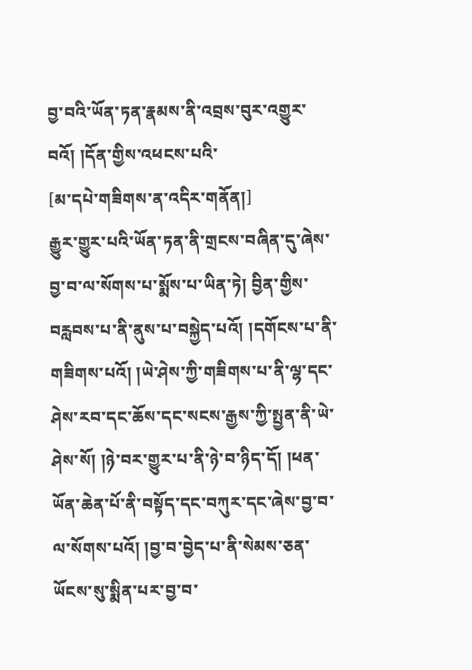བྱ་བའི་ཡོན་ཏན་རྣམས་ནི་འབྲས་བུར་འགྱུར་བའོ། །དོན་གྱིས་འཕངས་པའི་
[མ་དཔེ་གཟིགས་ན་འདིར་གནོན།]
རྒྱུར་གྱུར་པའི་ཡོན་ཏན་ནི་གྲངས་བཞིན་དུ་ཞེས་བྱ་བ་ལ་སོགས་པ་སྨོས་པ་ཡིན་ཏེ། བྱིན་གྱིས་བརླབས་པ་ནི་ནུས་པ་བསྐྱེད་པའོ། །དགོངས་པ་ནི་གཟིགས་པའོ། །ཡེ་ཤེས་ཀྱི་གཟིགས་པ་ནི་ལྷ་དང་ཤེས་རབ་དང་ཆོས་དང་སངས་རྒྱས་ཀྱི་སྤྱན་ནི་ཡེ་ཤེས་སོ། །ཉེ་བར་གྱུར་པ་ནི་ཉེ་བ་ཉིད་དོ། །ཕན་ཡོན་ཆེན་པོ་ནི་བསྟོད་དང་བཀུར་དང་ཞེས་བྱ་བ་ལ་སོགས་པའོ། །བྱ་བ་བྱེད་པ་ནི་སེམས་ཅན་ཡོངས་སུ་སྨིན་པར་བྱ་བ་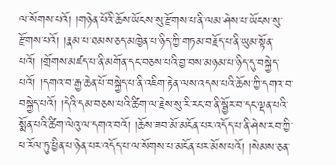ལ་སོགས་པའོ། །གཉེན་པོའི་ཆོས་ཡོངས་སུ་རྫོགས་པ་ནི་ལམ་ཤེས་པ་ཡོངས་སུ་རྫོགས་པའོ། །རྣམ་པ་ཐམས་ཅད་མཁྱེན་པ་ཉིད་ཀྱི་གཏམ་བརྗོད་པ་ནི་ཡུམ་སྟོན་པའོ། །གྲོགས་མཛད་པ་ནི་མགོན་དང་བཅས་པའི་བྱ་བས་མཉམ་པ་ཉིད་དུ་བསྐྱེད་པའོ། །དགའ་བ་རྒྱ་ཆེན་པོ་བསྐྱེད་པ་ནི་འཇིག་རྟེན་ལས་འདས་པའི་ཆོས་ཀྱི་དགའ་བ་བསྐྱེད་པའོ། །དེའི་དམ་བཅས་པའི་ཚིག་ལ་རྗེས་སུ་རི་རང་བ་ནི་སྦྱོར་བ་དང་ལྡན་པའི་སྨོན་པའི་ཚིག་ལེའུ་ལ་དགའ་བའོ། །ཆོས་ཟབ་མོ་མངོན་པར་འདོད་པ་ནི་ཤེས་རབ་ཀྱི་ཕ་རོལ་ཏུ་ཕྱིན་པ་ཉེན་པར་འདོད་པ་ལ་སོགས་པ་མངོན་པར་མོས་པའོ། །སེམས་ཅན་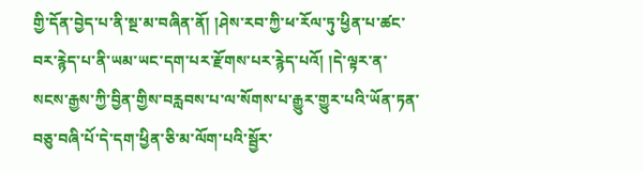གྱི་དོན་བྱེད་པ་ནི་སྔ་མ་བཞིན་ནོ། །ཤེས་རབ་ཀྱི་ཕ་རོལ་ཏུ་ཕྱིན་པ་ཚང་བར་རྙེད་པ་ནི་ཡམ་ཡང་དག་པར་རྫོགས་པར་རྙེད་པའོ། །དེ་ལྟར་ན་སངས་རྒྱས་ཀྱི་བྱིན་གྱིས་བརླབས་པ་ལ་སོགས་པ་རྒྱུར་གྱུར་པའི་ཡོན་ཏན་བཅུ་བཞི་པོ་དེ་དག་ཕྱིན་ཅི་མ་ལོག་པའི་སྦྱོར་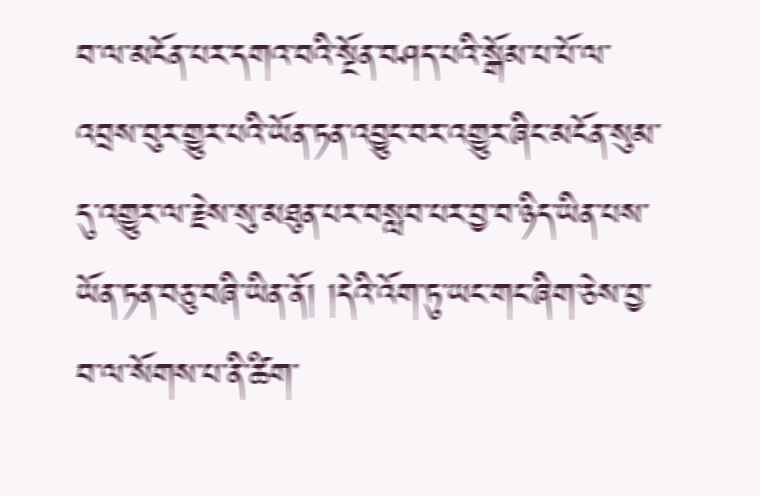བ་ལ་མངོན་པར་དགའ་བའི་སྔོན་བཤད་པའི་སྒོམ་པ་པོ་ལ་འབྲས་བུར་གྱུར་པའི་ཡོན་ཏན་འབྱུང་བར་འགྱུར་ཞིང་མངོན་སུམ་དུ་འགྱུར་ལ་རྗེས་སུ་མཐུན་པར་བསླབ་པར་བྱ་བ་ཉིད་ཡིན་པས་ཡོན་ཏན་བཅུ་བཞི་ཡིན་ནོ། །དེའི་འོག་ཏུ་ཡང་གང་ཞིག་ཅེས་བྱ་བ་ལ་སོགས་པ་ནི་ཚིག་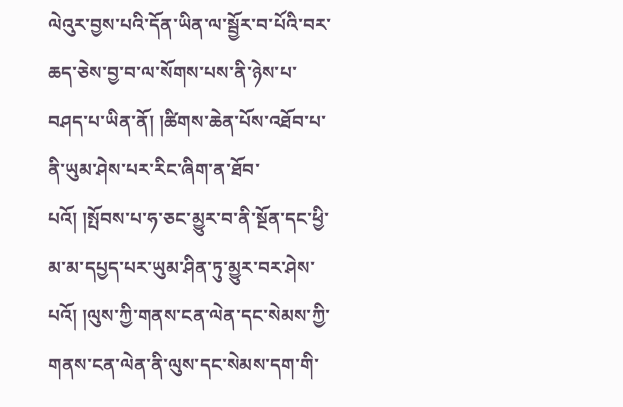ལེའུར་བྱས་པའི་དོན་ཡིན་ལ་སྦྱོར་བ་པོའི་བར་ཆད་ཅེས་བྱ་བ་ལ་སོགས་པས་ནི་ཉེས་པ་བཤད་པ་ཡིན་ནོ། །ཚིགས་ཆེན་པོས་འཐོབ་པ་ནི་ཡུམ་ཤེས་པར་རིང་ཞིག་ན་ཐོབ་པའོ། །སྤོབས་པ་ཧ་ཅང་མྱུར་བ་ནི་སྔོན་དང་ཕྱི་མ་མ་དཔྱད་པར་ཡུམ་ཤིན་ཏུ་མྱུར་བར་ཤེས་པའོ། །ལུས་ཀྱི་གནས་ངན་ལེན་དང་སེམས་ཀྱི་གནས་ངན་ལེན་ནི་ལུས་དང་སེམས་དག་གི་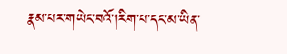རྣམ་པར་གཡེང་བའོ་།རིག་པ་དང་མ་ཡིན་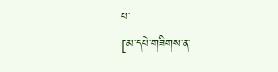པ་
[མ་དཔེ་གཟིགས་ན་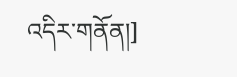འདིར་གནོན།]